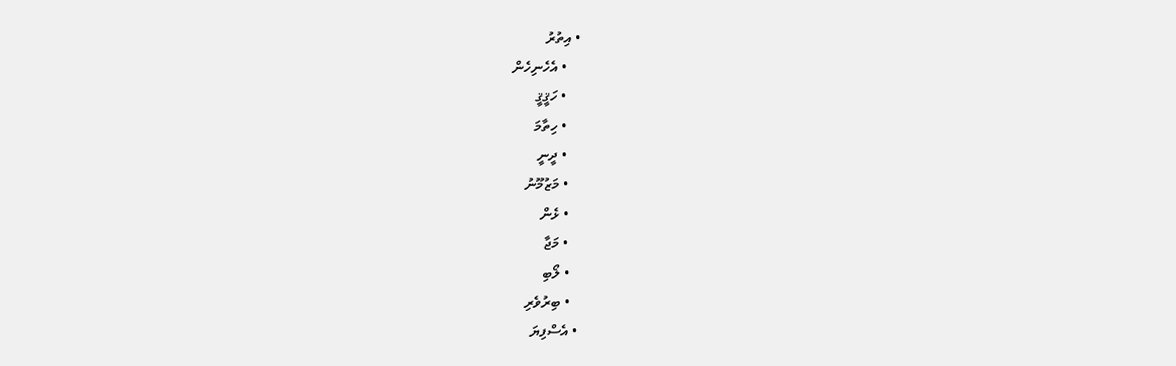• އިތުރު
    • އެހެނިހެން
    • ހަޤީޤީ
    • ހިތާމަ
    • ދީނީ
    • މަޒުމޫނު
    • ޅެން
    • މަޖާ
    • ލޯބި
    • ބިރުވެރި
  • އެސްފިޔަ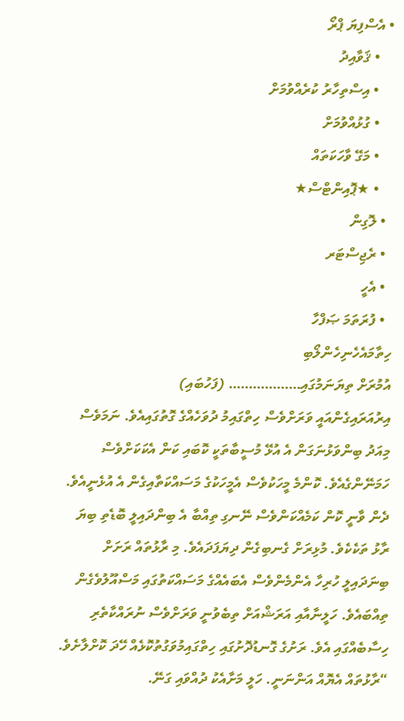• އެސްފިޔަ ޕްރޯ
    • ޤަވާއިދު
    • އިސްތިހާރު ކުރެއްވުމަށް
    • ގުޅުއްވުމަށް
    • މަގޭ ވާހަކަތައް
    • ★ޕޮއިންޓްސް★
  • ލޮގިން
  • ރެޖިސްޓަރ
  • އެހީ
  • ފުރަތަމަ ޞަފްހާ
ހިތާމައެހެނިހެންލޯބި
އުމުރަށް ތިޔަނަމުގައި……………… (ފަހުބައި)
އިރުއަރައިގެންއައީ ވަރަށްވެސް ހިތްގައިމު ދުވަހެއްގެ ގޮތުގައިއެވެ. ނަމަވެސް މިއަދު ބިންވަޅުނަގަން އެ އުޅޭ މުސީބާތަކީ ކޮބައި ކަން އެކަކަށްވެސް ހަމަނޭންގެއެވެ. ކޮންމެ މީހަކުވެސް އެމީހަކުގެ މަސައްކަތާއިގެން އެ އުޅެނީއެވެ. ދެން ވާނީ ކޮން ކަމެއްކަންވެސް ނޭނގި ތިއްބާ އެ ބިންދައިލީ ބޮޑެތި ބިޔަ ރާޅު ތަކެކެވެ. މުޅިރަށް ގެނބިގެން ދިޔަފަދައެވެ. މި ރާޅުތައް ރަށަށް ބިނަދައިލީ ހުރިހާ އެންމެންވެސް އެބައެއްގެ މަސައްކަތުގައި މަސްއޫލުވެގެން ތިއްބައެވެ. ހަލީނާއާއި އަރަޝްއަށް ތިބެވުނީ ވަރަށްވެސް ނުރައްކާތެރި ހިސާބެއްގައި އެވެ. ރަށުގެ ގޮނޑުދޮށުގައި ހިތްގައިމުވަގުތުކޮޅެއް ހޭދަ ކޮށްލާށެވެ.
“ރާޅުތައް އެޔޮއް އަންނަނީ. ހަލީ މަށާއެކު ދުއްވައި ގަނޭ.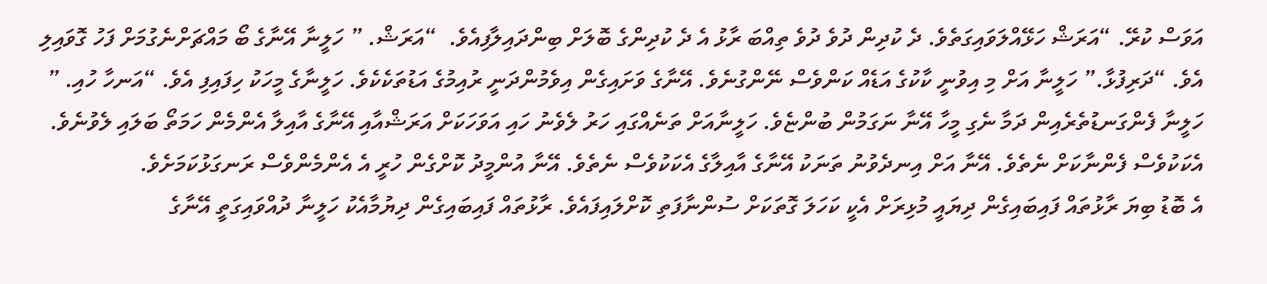އަވަސް ކުރޭ. “އަރަޝް ހަޅޭއްލަވައިގަތެވެ. ދެ ކުދިން ދުވެ ދުވެ ތިއްބަ ރާޅު އެ ދެ ކުދިންގެ ބޮލަށް ބިންދައިލާފިއެވެ.  “އަރަޝް. ” ހަލީނާ އޭނާގެ ބޯ މައްޗަށްނެގުމަށް ފަހު ގޮވައިލި އެވެ. “ދަރިފުޅާ.” ހަލީނާ އަށް މި އިވުނީ ކާކުގެ އަޑެއް ކަންވެސް ނޭންގުނެވެ. އޭނާގެ ވަށައިގެން އިވެމުންދަނީ ރުއިމުގެ އަޑުތަކެކެވެ. ހަލީނާގެ މީހަކު ހިފައިފި އެވެ. “އަނހާ ހުއި. ” ހަލީނާ ފެންގަނޑުތެރެއިން ދަމާ ނެގި މީހާ އޭނާ ނަގަމުން ބުންޏެވެ. ހަލީނާއަށް ތަނެއްގައި ހަރު ލެވެނު ހައި އަވަހަކަށް އަރަޝްއާއި އޭނާގެ އާއިލާ އެންމެން ހަމަތޯ ބަލައި ލެވުނެވެ. އެކަކުވެސް ފެންނާކަށް ނެތެވެ. އޭނާ އަށް އިނދެވުނު ތަނަކު އޭނާގެ އާއިލާގެ އެކަކުވެސް ނެތެވެ. އޭނާ އުންމީދު ކޮށްގެން ހުރީ އެ އެންމެންވެސް ރަނގަޅުކަމަށެވެ.
އެ ބޮޑު ބިޔަ ރާޅުތައް ފައިބައިގެން ދިޔައީ މުޅިރަށް އެކީ ކަހަލަ ގޮތަކަށް ސުންނާފަތި ކޮށްލައިފައެވެ. ރާޅުތައް ފައިބައިގެން ދިޔުމާއެކު ހަލީނާ ދުއްވައިގަތީ އޭނާގެ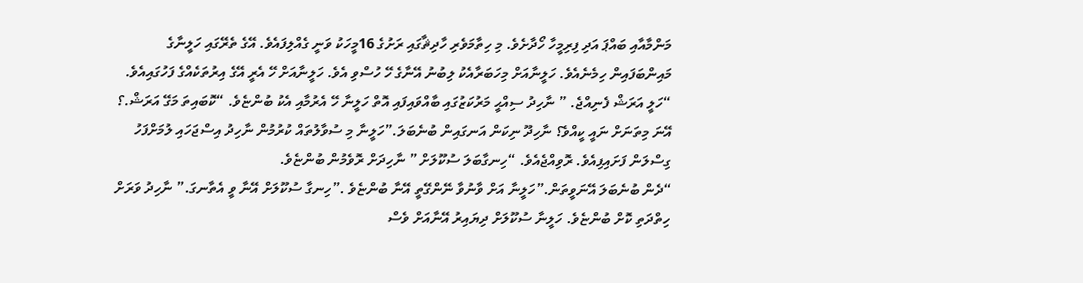މަންމާއާއި ބައްޕަ އަދި ފިރިމީހާ ހޯދާށެވެ. މި ހިތާމަވެރި ހާދިޘާގައި ރަށުގެ 16މީހަކު ވަނީ ގެއްލިފައެވެ. އޭގެ ތެރޭގައި ހަލީނާގެ މައިންބަފައިން ހިމެނެއެވެ. ހަލީނާއަށް މިހަބަރާއެކު ލިބުނު އޭނާގެ ހޭ ހުސްވި އެވެ. ހަލީނާއަށް ހޭ އެރީ އޭގެ އިރުތަކެއްގެ ފަހުގައިއެވެ. “ހަލީ އަރަޝް ފެނިއްޖެ. ” ނާހިދު ސިއްޙީ މަރުކަޒުގައި ބާއްވައިފައި އޮތް ހަލީނާ ހޭ އެރުމާއި އެކު ބުންޏެވެ. “ކޮބައިތަ މަގޭ އަރަޝް.؟ އޭނަ މިތަނަށް ނައީ ކީއްވެ؟ ނާހިދޫ ނިކަން އަނގައިން ބުނެބަލަ.”ހަލީނާ މި ސުވާލުތައް ކުރުމުން ނާހިދު އިސްޖަހައި ލުމަށްފަހު ގިސްލަން ފަށައިފިއެވެ. ރޮވިއްޖެއެވެ. “ހިނގާބަލަ ސުކޫލަށް ” ނާހިދަށް ރޮވެމުން ބުންޏެވެ.
“ދެން ބުނެބަލަ އޭނަވީތަން.”ހަލީނާ އަށް ވާނުވާ ނޭންގޭތީ އޭނާ ބުންޏެވެ .”ހިނގާ ސުކޫލަށް އޭނާ ވީ އެތާނގަ.” ނާހިދު ވަރަށް ހިތްދަތި ކޮށް ބުންޏެވެ. ހަލީނާ ސުކޫލަށް ދިޔައިރު އޭނާއަށް ވެސް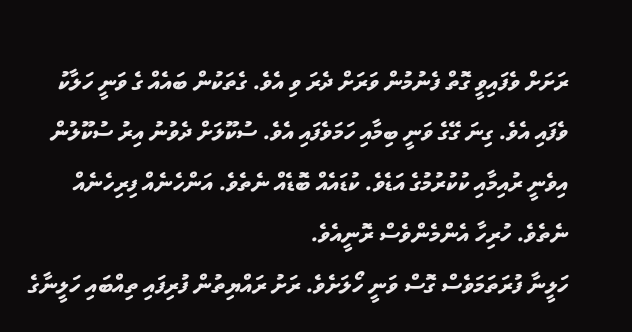ރަށަށް ވެފައިވީ ގޮތް ފެނުމުން ވަރަށް ދެރަ ވި އެވެ. ގެތަކުން ބައެއް ގެ ވަނީ ހަލާކު ވެފައި އެވެ. ގިނަ ގޭގެ ވަނީ ބިމާއި ހަމަވެފައި އެވެ. ސުކޫލަށް ދެވުނު އިރު ސުކޫލުން އިވެނީ ރުއިމާއި ކުކުރުމުގެ އަޑެވެ. ކުޑައެއް ބޮޑެއް ނެތެވެ. އަންހެނެއް ފިރިހެނެއް ނެތެވެ. ހުރިހާ އެންމެންވެސް ރޮނީއެވެ.
ހަލީނާ ފުރަތަމަވެސް ގޮސް ވަނީ ހޯލަށެވެ. ރަށު ރައްޔިތުން ފުރިފައި ތިއްބައި ހަލީނާގެ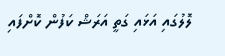ލޮލުގައި އަޅައި ގަތީ އަރަޝް ކަފުން ކޮށްފައި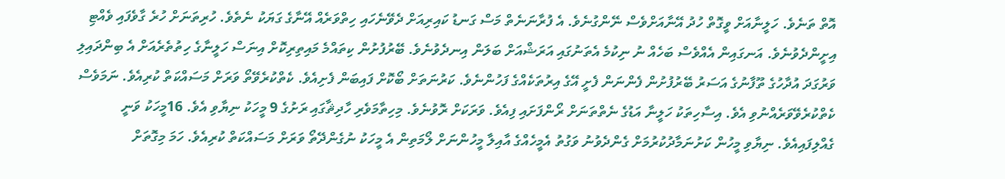އޮތް ތަނެވެ. ހަލީނާއަށް ވީގޮތް ހުދު އޭނާއަށްވެސް ނޭންގުނެވެ. އެ ފުރާނަނެތް މަސް ގަނޑު ކައިރިއަށް ދެވޭނެހައި ހިތްވަރެއް އޭނާގެ ގަޔަކު ނެތެވެ. ހުރިތަނަށް ހުރެ ގާވެފައި ވެއްޓި އިށީންދެވުނެވެ. އަނގައިން އެއްވެސް ބަހެއް ނު ނިކުމެ އެތަނުގައި އަރަޝްއަށް ބަލަން އިނދެވުނެވެ. ބޭރުފުށުން ކިތައްމެ މައިތިރިކޮށް އިނަސް ހަލީނާގެ ހިތުތެރެއަށް އެ ބިންދައިލި ވަރުގަދަ އުދާހުގެ ތޫފާނުގެ އަސަރު ބޭރުފުށުން ފެންނަން ފެށީ އޭގެ އިރުތަކެއްގެ ފަހުންނެވެ. ކަރުނަތަށް ބޯކޮށް ފައިބަން ފެށިއެވެ. ކެތްކުރެވޭތޯ ވަރަށް މަސައްކަތް ކުރިއެވެ. ނަމަވެސް ކެތްކުރެވޭވަރެއްނުވި އެވެ. އިސާހިތަކު ހަލީނާ އަޑުގެ ނެތްތަނަށް ރޯންފަށައި ފިއެވެ. ވަރަކަށް ރޮވުނެވެ. މިހިތާމަވެރި ހާދިޘާގައި ރަށުގެ 9 މީހަކު ނިޔާވި އެވެ. 16މީހަކު ވަނީ ގެއްލިފައިއެވެ. ނިޔާވި މީހުން ކަށުނަމާދުކުރުމަށް ގެންދެވުނު ވަގުތު އެމީހެއްގެ އާއިލާ މީހުންނަށް ލޯމަތިން އެ މީހަކު ނުގެންދޭތޯ ވަރަށް މަސައްކަތް ކުރިއެވެ. ހަމަ މިގޮތަށް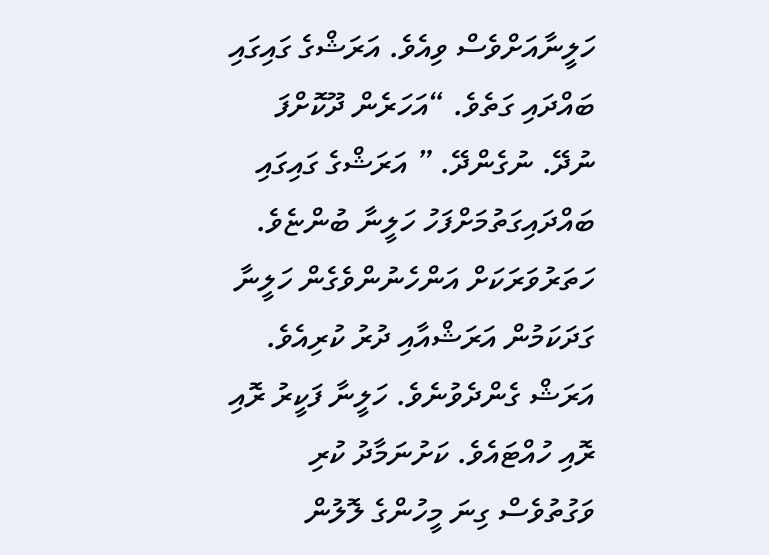ހަލީނާއަށްވެސް ވިއެވެ. އަރަޝްގެ ގައިގައި ބައްދައި ގަތެވެ. “އަހަރެން ދޫކޮށްފަ ނުދޭ. ނުގެންދޭ. ” އަރަޝްގެ ގައިގައި ބައްދައިގަތުމަށްފަހު ހަލީނާ ބުންޏެވެ. ހަތަރުވަރަކަށް އަންހެނުންވެގެން ހަލީނާ ގަދަކަމުން އަރަޝްއާއި ދުރު ކުރިއެވެ. އަރަޝް ގެންދެވުނެވެ. ހަލީނާ ފަކީރު ރޮއި ރޮއި ހުއްޓައެވެ. ކަށުނަމާދު ކުރި ވަގުތުވެސް ގިނަ މީހުންގެ ލޮލުން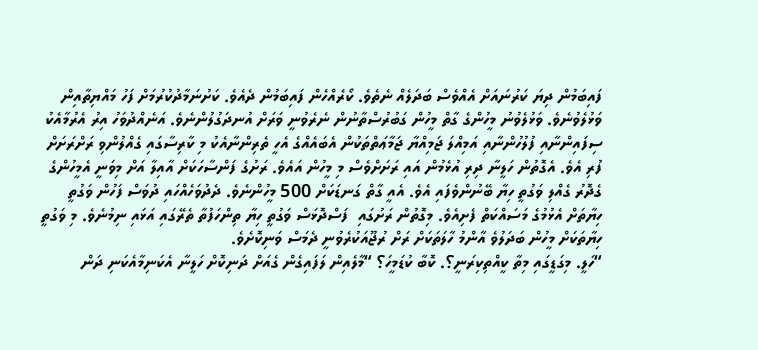ފައިބަމުން ދިޔަ ކަރުނައަށް އެއްވެސް ބަދަލެއް ނެތެވެ. ކޯރެއްހެން ފައިބަމުން ދެއެވެ. ކަށުނަމާދުކުރުމަށް ފަހު މައްޔިތާއިން ވަޅުލެވުނެވެ. ވަޅުލެވުނު މީހުންގެ ގާތް މީހުން ގަބުރުސްތާނުން ނެރެވުނީ ވަރަށް އުނދަގުލުންނެވެ. އަނެއްދުވަހު އިރު އެރުމާއެކު ސިފައިންނާއި ފުލުހުންނާއި އަމިއްލަ ޖަމިއްޔާ ޖަމާޢަތްތަކުން އެބައެއްގެ އެހީ ތެރިންނާއެކު މި ކާރިސާގައި ގެއްލުންވި ރަށްރަށަށް ފުރި އެވެ. އެގޮތުން ހަލީނާ ދިރި އުޅެމުން އައި ރަށަށްވެސް މި މީހުން އައެވެ. ރަށުގެ ފަންސާހަކަށް އާއިލާ އަށް މިވަނީ އެމީހުންގެ ގެދޮރު ގެއްލި ވަގުތީ ހިޔާ ބޭނުންވެފައި އެވެ. އެއީ ގާތް ގަނޑަކަށް 500 މީހުންނެވެ. ދެދުވަހެއްހައި ދުވަސް ފަހުން ވަގުތީ ހިޔާތަށް އެޅުމުގެ މަސައްކަތް ފެށިއެވެ. މިގޮތުން ރަށުގައި  ފަސްދޮޅަސް ވަގުތީ ހިޔާ ތިންހަފުތާ ތެރޭގައި އަޅައި ނިމުނެވެ. މި ވަގުތީ ހިޔާތަކަށް މީހުން ބަދަލުވެ އާންމު ހާލަތަކަށް ރަށް ރުޖޫއަކުރެވުނީ ދެމަސް ވަނިކޮށެވެ.
“ހަލީ. މިގަޑީގައި މިތާ ކީއްތިކިރަނީ؟. ކޮބާ ކުޑަމީހަ؟ “މާލެއިން ލަފައިގެން ގެއަށް ދަނިކޮށް ހަލީނާ އެކަނިމާއެކަނި ދަން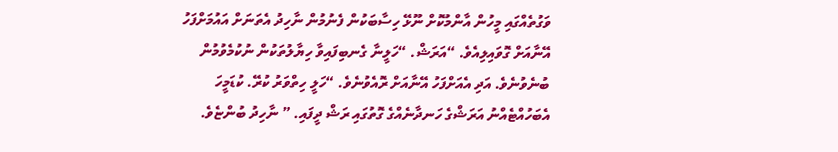ވަގުތެއްގައި މީހުން އާންމުކޮށް ނޫޅޭ ހިސާބަކުން ފެނުމުން ނާހިދު އެތަނަށް އައުމަށްފަހު އޭނާއަށް ގޮވައިލިއެވެ. “އަރަޝް. “ހަލީނާ ގެނބިފައިވާ ހިޔާލުތަކުން ނުކުމެވުމުން ބުނެވުނެވެ. އަދި އެއަށްފަހު އޭނާއަށް ރޮއެވުނެވެ. “ހަލީ ހިތްވަރު ކުރޭ. ކުޑަމީހަ އެބަހުއްޓެއްނު އަރަޝްގެ ހަނދާނެއްގެ ގޮތުގައި ރަޝް ދީފައި. ” ނާހިދު ބުންޏެވެ.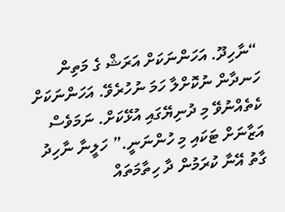“ނާހިދޫ. އަހަންނަކަށް އަރަޝް ގެ މަތިން ހަނދާން ނުކޮށްލާ ހަމަ ނުހުރެވޭ. އަހަންނަކަށް ކެތެއްނުވޭ މި ދުނިޔޭގައި އުޅޭކަށް. ނަމަވެސް އަޒާނަށް ޓަކައި މި ހުންނަނީ.” ހަލީނާ ނާހިދު ގާތު އޭނާ ކުރަމުން ދާ ހިތާމަތައް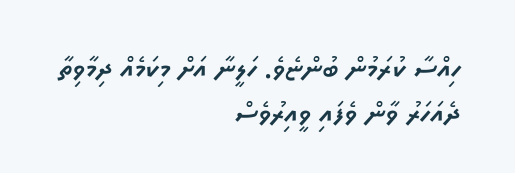ހިއްސާ ކުރަމުން ބުންޏެވެ. ހަލީނާ އަށް މިކަމެއް ދިމާވިތާ ދެއަހަރު ވާން ވެފައި ވީއިރުވެސް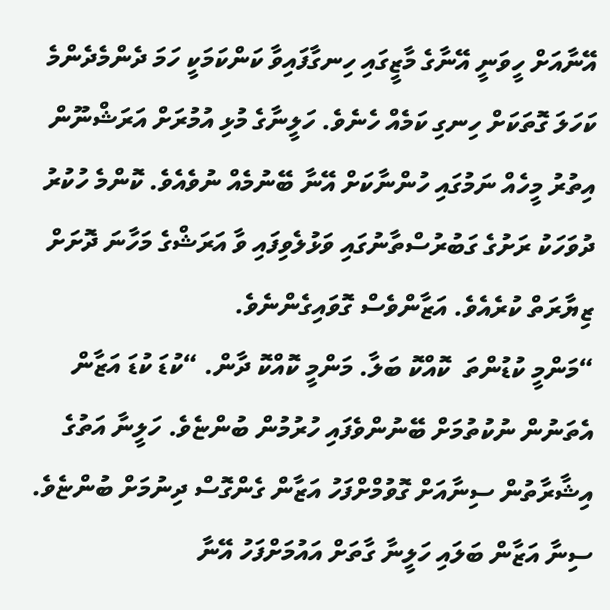އޭނާއަށް ހީވަނީ އޭނާގެ މާޒީގައި ހިނގާފައިވާ ކަންކަމަކީ ހަމަ ދެންމެދެންމެ ކަހަލަ ގޮތަކަށް ހިނގި ކަމެއް ހެނެވެ. ހަލީނާގެ މުޅި އުމުރަށް އަރަޝްނޫން އިތުރު މީހެއް ނަމުގައި ހުންނާކަށް އޭނާ ބޭނުމެއް ނުވެއެވެ. ކޮންމެ ހުކުރު ދުވަހަކު ރަށުގެ ގަބުރުސްތާނުގައި ވަޅުލެވިފައި ވާ އަރަޝްގެ މަހާނަ ދޮށަށް ޒިޔާރަތް ކުރެއެވެ. އަޒާންވެސް ގޮވައިގެންނެވެ.
“މަންމީ ކުޑުންތަ  ކޮއްކޮ ބަލާ. މަންމީ ކޮއްކޮ ދާން. “ކުޑަ ކުޑަ އަޒާން އެތަނުން ނުކުތުމަށް ބޭނުންވެފައި ހުރުމުން ބުންޏެވެ. ހަލީނާ އަތުގެ އިޝާރާތުން ސިނާއަށް ގޮވުމްށްފަހު އަޒާން ގެންގޮސް ދިނުމަށް ބުންޏެވެ. ސިނާ އަޒާން ބަލައި ހަލީނާ ގާތަށް އައުމަށްފަހު އޭނާ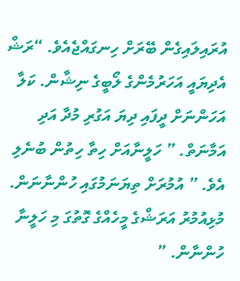އުރައިލައިގެން ބޭރަށް ހިނގައްޖެއެވެ. “ރަޝް އެދިޔައީ އަހަރުމެންގެ ލޯބީގެ ނިޝާން. ކަލާ އަހަންނަށް ދީފައި ދިޔަ އަގުރި މުދާ އަދި އަމާނަތް. ” ހަލީނާއަށް ހިތާ ހިތުން ބުނެލި އެވެ. ” އުމުރަށް ތިޔަނަމުގައި ހުންނާނަން. މުޅިއުމުރު އަރަޝްގެ މީހެއްގެ ގޮތުގަ މި ހަލީނާ ހުންނާން. ”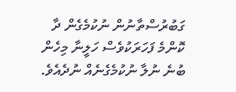ގަބުރުސްތާނުން ނުކުމެގެން ދާ ކޮންމެ ފަހަރަކުވެސް ހަލީނާ މިހެން ބުނެ ނުލާ ނުކުމެގެނެއް ނުދެއެވެ.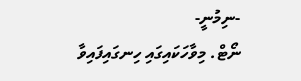-ނިމުނީ-
ނޯޓް. މިވާހަކައިގައި ހިނގައިފައިވާ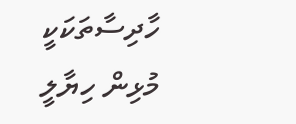ހާދިސާތަކަކީ މުޅިން ހިޔާލީ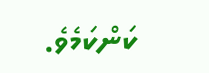ކަންކަމެވެ.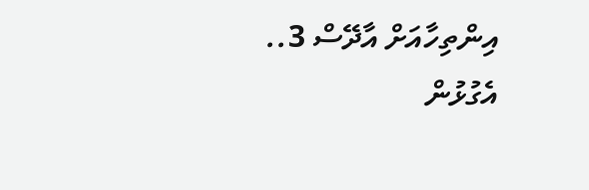އިންތިހާއަށް އާދޭސް 3..
އެގުޅުން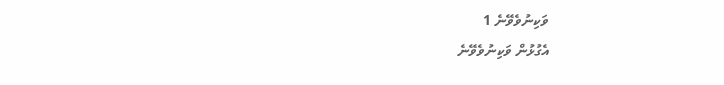ވަކިނުވެވޭނެ 1
އެގުޅުން ވަކިނުވެވޭނެ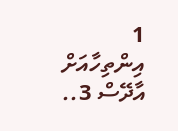1
އިންތިހާއަށް އާދޭސް 3..